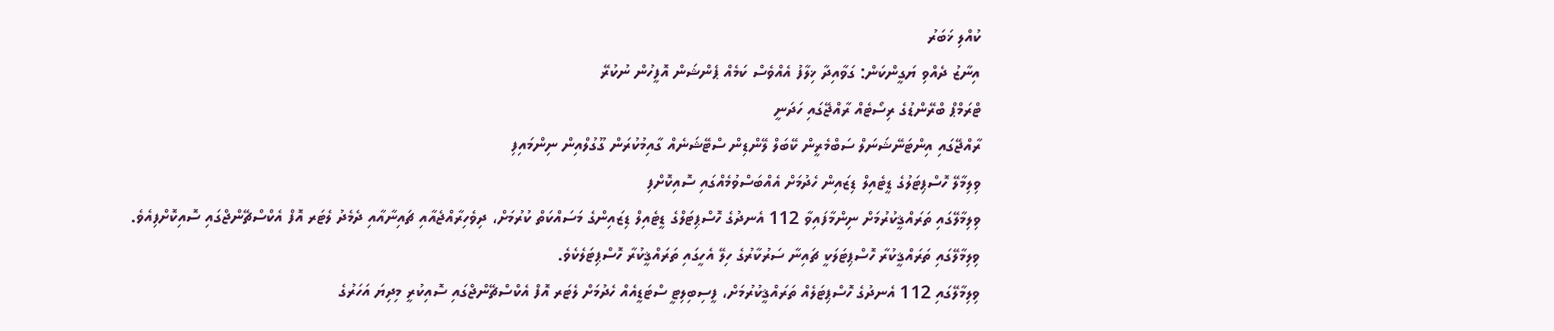ކުއްލި ޚަބަރު
އިނާޒު ދެއްވި ޔަގީންކަން: ގަވާއިދާ ޚިލާފު އެއްވެސް ކަމެއް ޕެންޝަން އޮފީހުން ނުކުރޭ
ޓްރަމްޕް ބްރޭންޑުގެ ރިސޯޓެއް ރާއްޖޭގައި ހަދަނީ
ރާއްޖޭގައި އިންޓަނޭޝަނަލް ސަބްމެރީން ކޭބަލް ލޭންޑިން ސްޓޭޝަނެއް ގާއިމުކުރަން ގޫގުލްއިން ނިންމައިފި
ވިލިމާލޭ ހޮސްޕިޓަލުގެ ޑީޓެއިލް ޑިޒައިން ހެދުމަށް އެއްބަސްވުމެއްގައި ސޮއިކޮށްފި
ވިލިމާލޭގައި ތަރައްޤީކުރުމަށް ނިންމާފައިވާ 112 އެނދުގެ ހޮސްޕިޓަލްގެ ޑީޓެއިލް ޑިޒައިންގެ މަސައްކަތް ކުރުމަށް، ދިވެހިރާއްޖެއާއި ޗައިނާއާއި ދެމެދު ލެޓަރ އޮފް އެކްސްޗޭންޖްގައި ސޮއިކޮށްފިއެވެ.
ވިލިމާލޭގައި ތަރައްޤީކުރާ ހޮސްޕިޓަލަކީ ޗައިނާ ސަރުކާރުގެ ހިލޭ އެހީގައި ތަރައްޤީކުރާ ހޮސްޕިޓަލެކެވެ.
ވިލިމާލޭގައި 112 އެނދުގެ ހޮސްޕިޓަލެއް ތަރައްޤީކުރުމަށް، ފީސިބިލިޓީ ސްޓަޑީއެއް ހެދުމަށް ލެޓަރ އޮފް އެކްސްޗޭންޖްގައި ސޮއިކުރީ މިދިޔަ އަހަރުގެ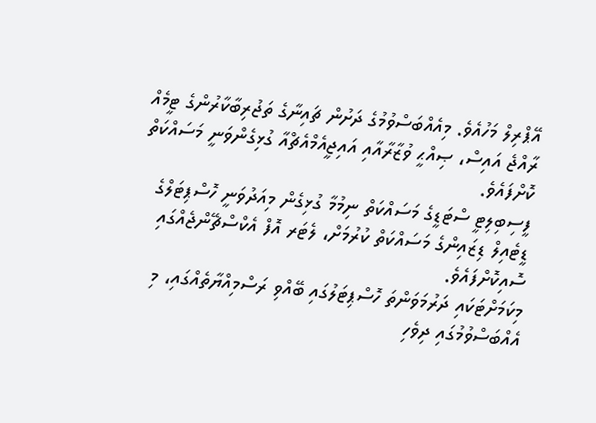އޭޕްރިލް މަހުއެވެ. މިއެއްބަސްވުމުގެ ދަށުން ޗައިނާގެ ތަޖުރިބާކާރުންގެ ޓީމެއް ރާއްޖެ އައިސް، ޞިއްޙީ ވުޒާރާއާއި އައިޖީއެމްއެޗްއާ ގުޅިގެންވަނީ މަސައްކަތް ކޮށްފައެވެ.
ފީސިބިލިޓީ ސްޓަޑީގެ މަސައްކަތް ނިމުމާ ގުޅިގެން މިއަދުވަނީ ހޮސްޕިޓަލްގެ ޑީޓެއިލް ޑިޒައިންގެ މަސައްކަތް ކުރުމަށް، ލެޓަރ އޮފް އެކްސްޗޭންޖެއްގައި ސޮއިކޮށްފައެވެ.
މިކަމަށްޓަކައި ދަރުމަވަންތަ ހޮސްޕިޓަލުގައި ބޭއްވި ރަސްމިއްޔާތެއްގައި، މި އެއްބަސްވުމުގައި ދިވެހި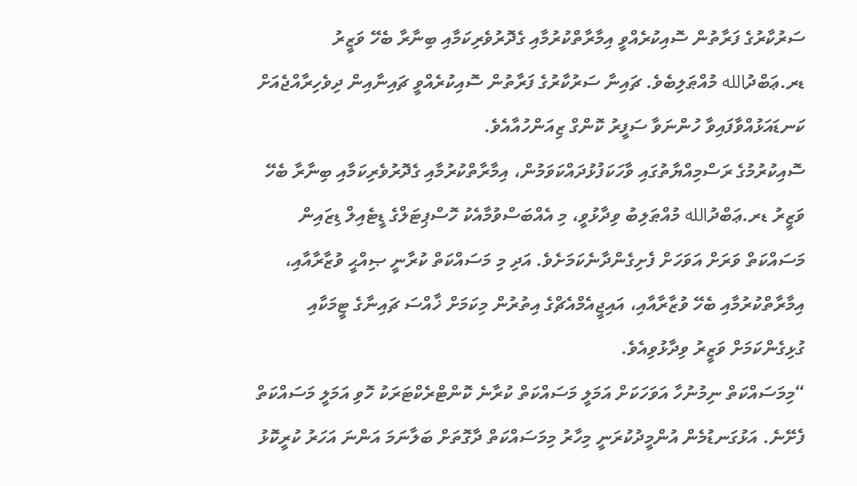ސަރުކާރުގެ ފަރާތުން ސޮއިކުރެއްވީ އިމާރާތްކުރުމާއި ގެދޮރުވެރިކަމާއި ބިނާރާ ބެހޭ ވަޒީރު ޑރ.ޢަބްދުالله މުއްޠަލިބެވެ. ޗައިނާ ސަރުކާރުގެ ފަރާތުން ސޮއިކުރެއްވީ ޗައިނާއިން ދިވެހިރާއްޖެއަށް ކަނޑައަޅުއްވާފައިވާ ހުންނަވާ ސަފީރު ކޮންގް ޒިއަންހުއާއެވެ.
ސޮއިކުރުމުގެ ރަސްމިއްޔާތުގައި ވާހަކަފުޅުދައްކަވަމުން، އިމާރާތްކުރުމާއި ގެދޮރުވެރިކަމާއި ބިނާރާ ބެހޭ ވަޒީރު ޑރ.ޢަބްދުالله މުއްޠަލިބު ވިދާޅުވީ، މި އެއްބަސްވުމާއެކު ހޮސްޕިޓަލްގެ ޑީޓެއިލް ޑިޒައިން މަސައްކަތް ވަރަށް އަވަހަށް ފެށިގެންދާނެކަމަށެވެ. އަދި މި މަސައްކަތް ކުރާނީ ޞިއްޙީ ވުޒާރާއާއި، އިމާރާތްކުރުމާއި ބެހޭ ވުޒާރާއާއި، އައިޖީއެމްއެޗްގެ އިތުރުން މިކަމަށް ޚާއްސަ ޗައިނާގެ ޓީމަކާއި ގުޅިގެންކަމަށް ވަޒީރު ވިދާޅުވިއެވެ.
“މިމަސައްކަތް ނިމުނުހާ އަވަހަކަށް އަމަލީ މަސައްކަތް ކުރާނެ ކޮންޓްރެކްޓަރަކު ހޮވި އަމަލީ މަސައްކަތް ފެށޭނެ. އަޅުގަނޑުމެން އުންމީދުކުރަނީ މިހާރު މިމަސައްކަތް ދާގޮތަށް ބަލާނަމަ އަންނަ އަހަރު ކުރީކޮޅު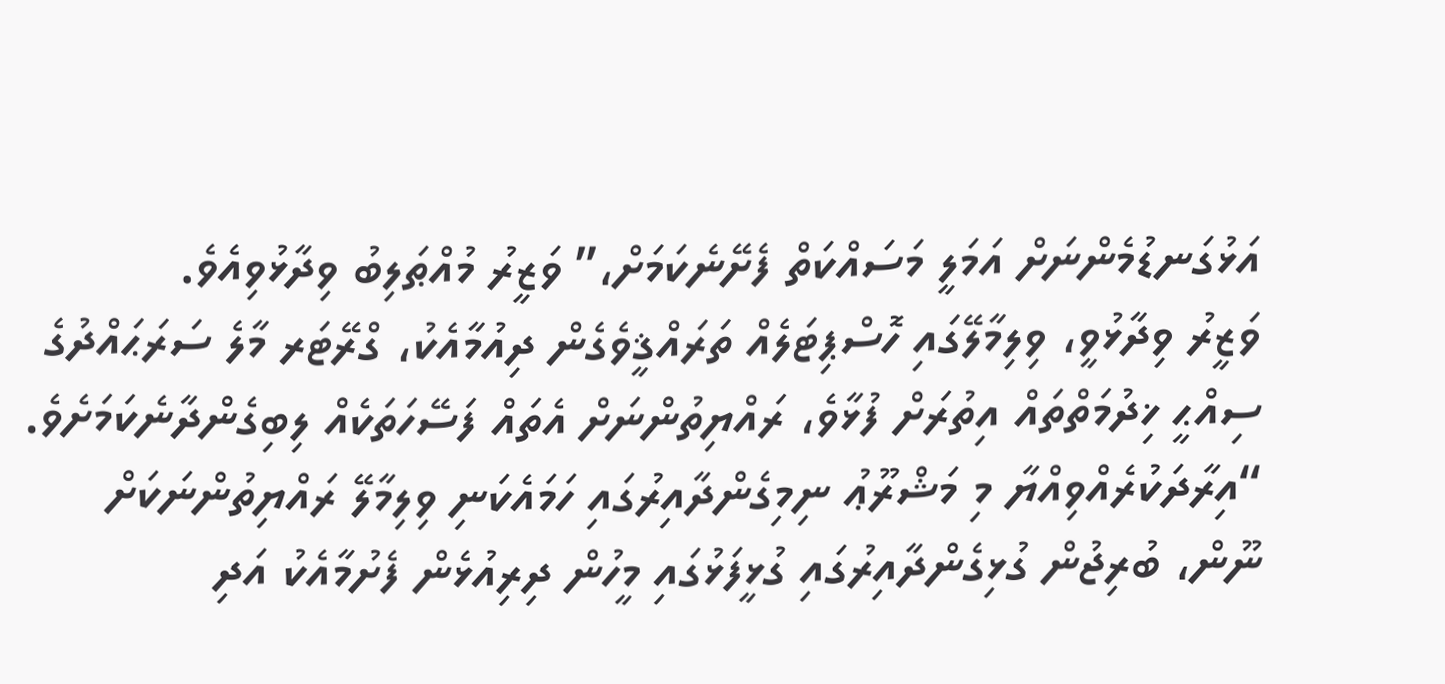އަޅުގަނޑުމެންނަށް އަމަލީ މަސައްކަތް ފެށޭނެކަމަށް،” ވަޒީރު މުއްޠަލިބު ވިދާޅުވިއެވެ.
ވަޒީރު ވިދާޅުވީ، ވިލިމާލޭގައި ހޮސްޕިޓަލެއް ތަރައްޤީވެގެން ދިއުމާއެކު، ގްރޭޓަރ މާލެ ސަރަޙައްދުގެ ސިއްޙީ ޚިދުމަތްތައް އިތުރަށް ފުޅާވެ، ރައްޔިތުންނަށް އެތައް ފަސޭހަތަކެއް ލިބިގެންދާނެކަމަށެވެ.
“އިރާދަކުރެއްވިއްޔާ މި މަޝްރޫޢު ނިމިގެންދާއިރުގައި ހަމައެކަނި ވިލިމާލޭ ރައްޔިތުންނަކަށް ނޫން، ބުރިޖުން ގުޅިގެންދާއިރުގައި ގުޅީފަޅުގައި މީހުން ދިރިއުޅެން ފެށުމާއެކު އަދި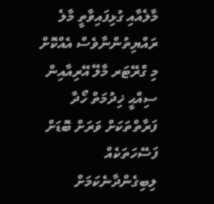މާލެއާއި ގުޅިފައިވާތީ މާލެ ރައްޔިތުންނާވެސް އެއްކޮށް މި ގްރޭޓަރ މާލޭ އޭރިއާއިން ސިއްޙީ ޚިދުމަތް ހޯދާ ފަރާތްތަކަށް ވަރަށް ބޮޑަށް ފަސޭހަތަކެއް ލިބިގެންދާނެކަމަށް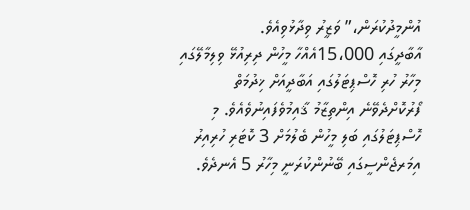އުންމީދުކުރަން،” ވަޒީރު ވިދާޅުވިއެވެ.
އާބާދީގައި 15،000އެއްހާ މީހުން ދިރިއުޅޭ ވިލިމާލޭގައި މިހާރު ހުރި ހޮސްޕިޓަލުގައި އަބާދީއަށް ޚިދުމަތް ފޯރުކޮށްދެވޭނެ އިންތިޒާމު ޤާއިމުވެފައިނުވެއެވެ. މި ހޮސްޕިޓަލުގައި ބަލި މީހުން ބެލުމަށް 3 ކޮޓަރި ހުރިއިރު އިމަރޖެންސީގައި ބޭނުންކުރަނީ މިހާރު 5 އެނދެވެ.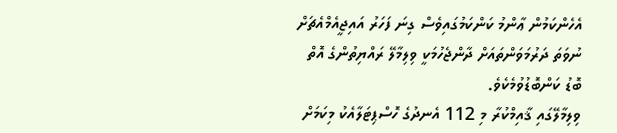އެހެންކަމުން ޢާންމު ކަންކަމުގައިވެސް ގިނަ ފަހަރު އައިޖީއެމްއެޗަށް ނުވަތަ ދަރުމަވަންތައަށް ދާންޖެހުމަކީ ވިލިމާލޭ ރައްޔިތުންގެ އޮތް ބޮޑު ކަންބޮޑުވުމެކެވެ.
ވިލިމާލޭގައި ޤާއިމްކުރާ މި 112 އެނދުގެ ހޮސްޕިޓަލާއެކު މިކަމަށް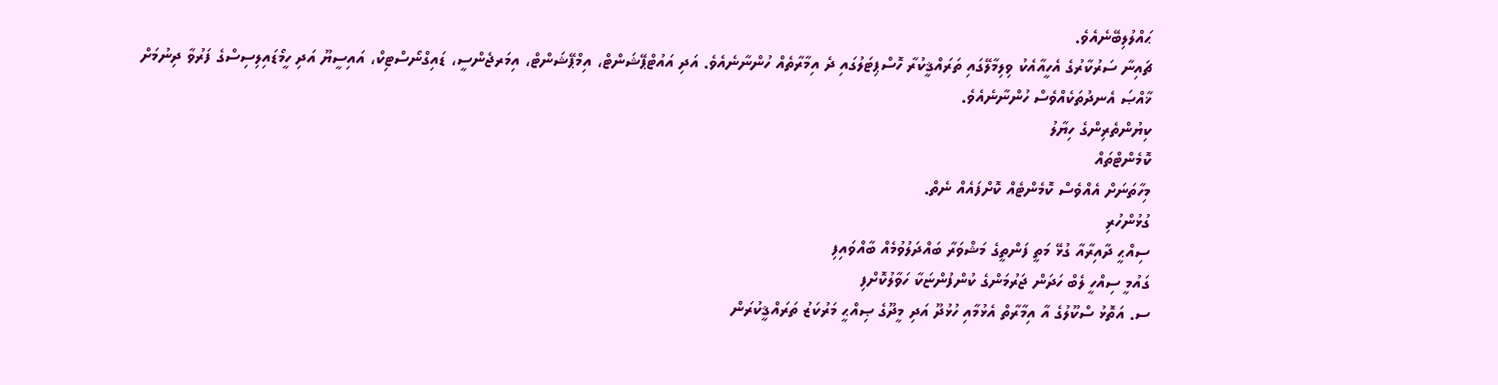ޙައްލުލިބޭނެއެވެ.
ޗައިނާ ސަރުކާރުގެ އެހީއާއެކު ވިލިމާލޭގައި ތަރައްޤީކުރާ ހޮސްޕިޓަލުގައި ދެ އިމާރާތެއް ހުންނާނެއެވެ. އަދި އައުޓްޕޭޝަންޓް، އިމްޕޭޝަންޓް، އިމަރޖެންސީ، ޑައިގްނޯސްޓިކް، އައިސީޔޫ އަދި ހީމޯޑައިލިސިސްގެ ފަރުވާ ދިނުމަށް ޚާއްޞަ އެނދުތަކެއްވެސް ހުންނާނެއެވެ.
ކިޔުންތެރިންގެ ހިޔާލު
ކޮމެންޓްތައް
މިހާތަނަށް އެއްވެސް ކޮމެންޓެއް ކޮށްފައެއް ނެތް.
ގުޅުންހުރި
ސިއްޙީ ދާއިރާއާ ގުޅޭ މަތީ ފަންތީގެ މަޝްވަރާ ބައްދަލުވުމެއް ބާއްވައިފި
ގައުމީ ސިއްހީ ލެބް ހަދަން ޖަރުމަންގެ ކުންފުންޏަކާ ހަވާލުކޮށްފި
ސ. އަތޮޅު ސްކޫލުގެ އާ އިމާރާތް އެޅުމާއި ހުޅުދޫ އަދި މީދޫގެ ޞިއްޙީ މަރުކަޒު ތަރައްޤީކުރަން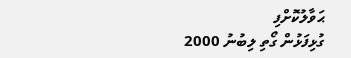ޙަވާލުކޮށްފި
ގުޅިފަޅުން ގޯތި ލިބުނު 2000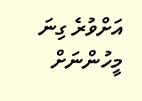އަށްވުރެ ގިނަ މީހުންނަށް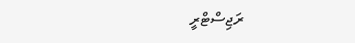ރަޖިސްޓްރީ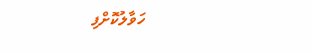ހަވާލުކޮށްފި